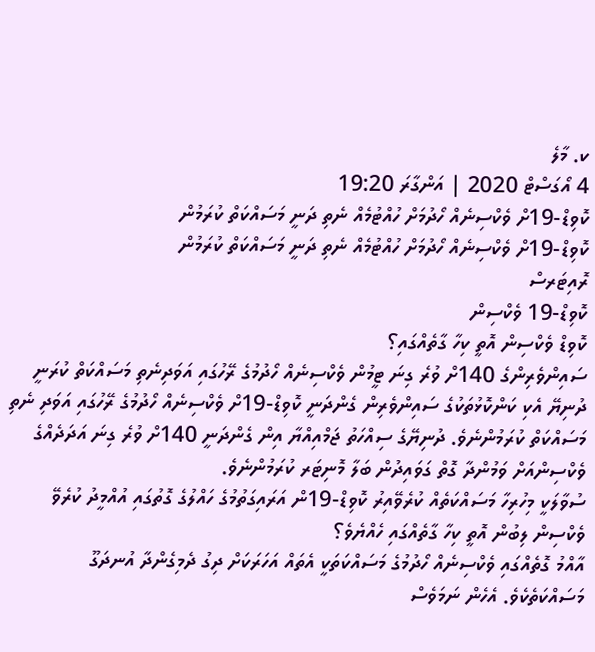ކ. މާލެ
4 އޯގަސްޓް 2020 | އަންގާރަ 19:20
ކޮވިޑް-19ށް ވެކްސިނެއް ހޯދުމަށް ހުއްޓުމެއް ނެތި ދަނީ މަސައްކަތް ކުރަމުން
ކޮވިޑް-19ށް ވެކްސިނެއް ހޯދުމަށް ހުއްޓުމެއް ނެތި ދަނީ މަސައްކަތް ކުރަމުން
ރޮއިޓަރސް
ކޮވިޑް-19 ވެކްސިން
ކޮވިޑް ވެކްސިން އޮތީ ކިހާ ގާތެއްގައި؟
ސައިންވެރިންގެ 140ށް ވުރެ ގިނަ ޓީމުން ވެކްސިނެއް ހޯދުމުގެ ރޭހުގައި އަވަދިނެތި މަސައްކަތް ކުރަނީ
ދުނިޔޭ އެކި ކަންކޮޅުތަކުގެ ސައިންވެރިން ގެންދަނީ ކޮވިޑް-19ށް ވެކްސިނެއް ހޯދުމުގެ ރޭހުގައި އަވަދި ނެތި މަސައްކަތް ކުރަމުންނެވެ. ދުނިޔޭގެ ސިއްހަތު ޖަމްއިއްޔާ އިން ގެންދަނީ 140ށް ވުރެ ގިނަ އަދަދެއްގެ ވެކްސިންއަށް ވަމުންދާ ގޮތް ގަވައިދުން ބަލާ މޮނިޓަރ ކުރަމުންނެވެ.
ސުވާލަކީ މިހުރިހާ މަސައްކަތެއް ކުރެވޭއިރު ކޮވިޑް-19ން އަރައިގަތުމުގެ ހައްލުގެ ގޮތުގައި އުއްމީދު ކުރެވޭ ވެކްސިން ލިބުން އޮތީ ކިހާ ގާތެއްގައި ހެއްޔެވެ؟
އާއްމު ގޮތެއްގައި ވެކްސިނެއް ހޯދުމުގެ މަސައްކަތަކީ އެތައް އަހަރަކަށް ދިގު ދެމިގެންދާ އުނދަގޫ މަސައްކަތެކެވެ. އެހެން ނަމަވެސް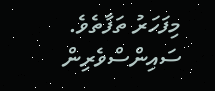މިފަހަރު ތަފާތެވެ. ސައިންސްވެރިން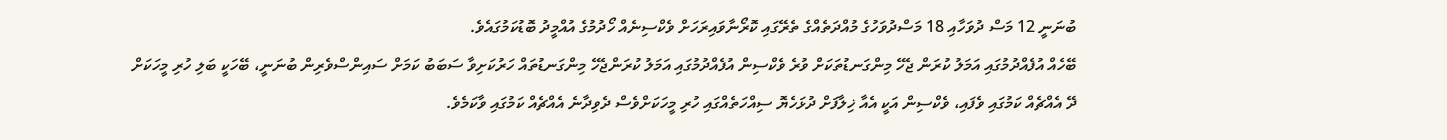ބުނަނީ 12 މަސް ދުވަހާއި 18 މަސްދުވަހުގެ މުއްދަތެއްގެ ތެރޭގައި ކޮރޯނާވައިރަހަށް ވެކްސިނެއް ހޯދުމުގެ އުއްމީދު ބޮޑުކަމުގައެވެ.
ބޭހެއް އުފެއްދުމުގައި އަމަލު ކުރަން ޖެހޭ މިންގަނޑުތަކަށް ވުރެ ވެކްސިން އުފެއްދުމުގައި އަމަލު ކުރަންޖެހޭ މިންގަނޑުތައް ހަރުކަށިވާ ސަބަބު ކަމަށް ސައިންސްވެރިން ބުނަނީ، ބޭހަކީ ބަލި ހުރި މީހަކަށް ދޭ އެއްޗެއް ކަމުގައި ވެފައި، ވެކްސިން އަކީ އެއާ ޚިލާފަށް ދުޅަހެޔޮ ސިއްހަތެއްގައި ހުރި މީހަކަށްވެސް ދެވިދާނެ އެއްޗެއް ކަމުގައި ވާކަމެވެ.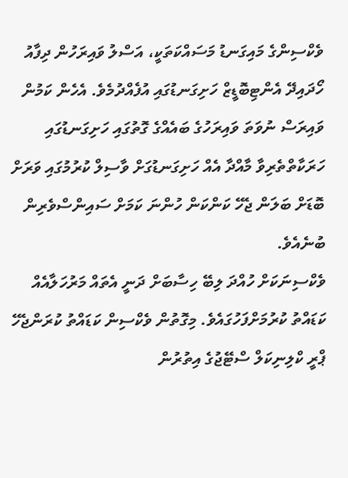ވެކްސިންގެ މައިގަނޑު މަސައްކަތަކީ، އަސްލު ވައިރަހުން ދިފާއު ހޯދައިދޭ އެންޓިބޮޑީޒް ހަށިގަނޑުގައި އުފެއްދުމެވެ. އެހެން ކަމުން ވައިރަސް ނުވަތަ ވައިރަހުގެ ބައެއްގެ ގޮތުގައި ހަށިގަނޑުގައި ހަރަކާތްތެރިވާ މާއްދާ އެއް ހަށިގަނޑުގަށް ވާސިލް ކުރުމުގައި ވަރަށް ބޮޑަށް ބަލަން ޖެހޭ ކަންކަން ހުންނަ ކަމަށް ސައިންސްވެރިން ބުނެއެވެ.
ވެކްސިނަކަށް ހުއްދަ ލިބޭ ހިސާބަށް ދަނީ އެތައް މަރުހަލާއެއް ކަޑައްތު ކުރުމަށްފަހުގައެވެ. މިގޮތުން ވެކްސިން ކަޑައްތު ކުރަންޖެހޭ ޕްރީ ކްލިނިކަލް ސްޓޭޖުގެ އިތުރުން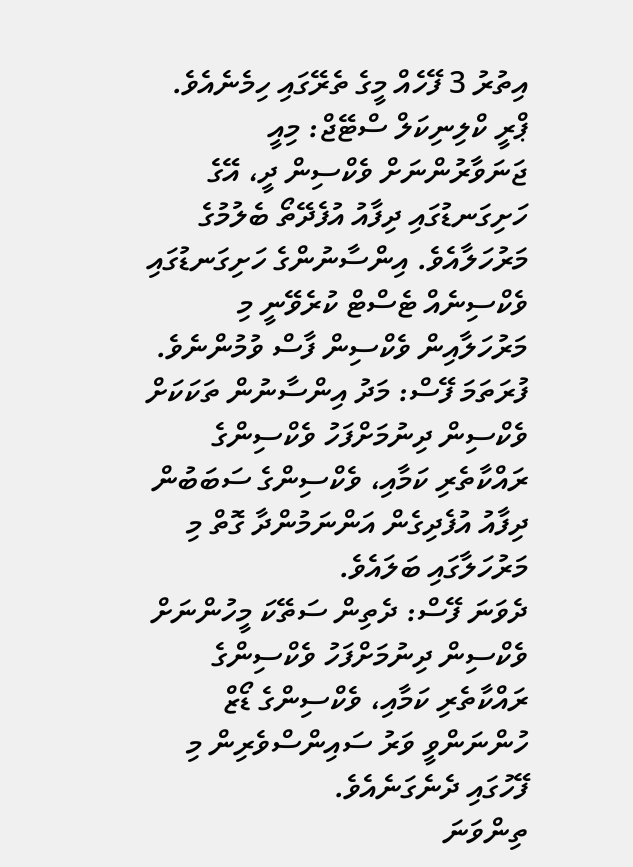އިތުރު 3 ފޭހެއް މީގެ ތެރޭގައި ހިމެނެއެވެ.
ޕްރީ ކްލިނިކަލް ސްޓޭޖް: މިއީ ޖަނަވާރުންނަށް ވެކްސިން ދީ، އޭގެ ހަށިގަނޑުގައި ދިފާއު އުފެދޭތޯ ބެލުމުގެ މަރުހަލާއެވެ. އިންސާނުންގެ ހަށިގަނޑުގައި ވެކްސިނެއް ޓެސްޓް ކުރެވޭނީ މި މަރުހަލާއިން ވެކްސިން ފާސް ވުމުންނެވެ.
ފުރަތަމަ ފޭސް: މަދު އިންސާނުން ތަކަކަށް ވެކްސިން ދިނުމަށްފަހު ވެކްސިންގެ ރައްކާތެރި ކަމާއި، ވެކްސިންގެ ސަބަބުން ދިފާއު އުފެދިގެން އަންނަމުންދާ ގޮތް މި މަރުހަލާގައި ބަލައެވެ.
ދެވަނަ ފޭސް: ދެތިން ސަތޭކަ މީހުންނަށް ވެކްސިން ދިނުމަށްފަހު ވެކްސިންގެ ރައްކާތެރި ކަމާއި، ވެކްސިންގެ ޑޯޒް ހުންނަންވީ ވަރު ސައިންސްވެރިން މި ފޭހުގައި ދެނެގަނެއެވެ.
ތިންވަނަ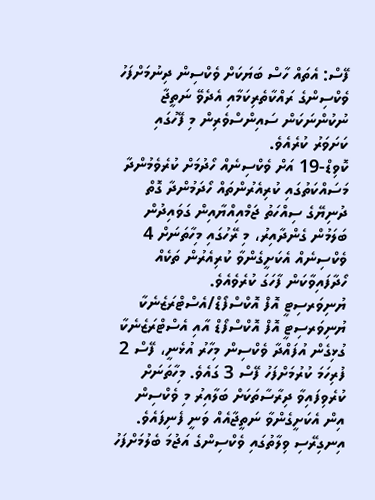ފޭސް: އެތައް ހާސް ބަޔަކަށް ވެކްސިން ދިނުމަށްފަހު ވެކްސިންގެ ރައްކާތެރިކަމާއި އެދެވޭ ނަތީޖާ ނުކުންނަކަން ސައިންސްވެރިން މި ފޭހުގައި ކަށަވަރު ކުރެއެވެ.
ކޮވިޑް-19 އަށް ވެކްސިނެއް ހޯދުމަށް ކުރެވެމުންދާ މަސައްކަތުގައި ކުރިއެރުންތައް ހޯދަމުންދާ ގޮތް ދުނިޔޭގެ ސިއްހަތު ޖަމްއިއްޔާއިން ގަވައިދުން ބަލަމުން ގެންދާއިރު، މި ރޭހުގައި މިހާތަނަށް 4 ވެކްސިނެއް އެކަށީގެންވާ ކުރިއެރުން ތަކެއް ހޯދާފައިވާކަން ފާހަގަ ކުރެވެއެވެ.
ޔުނިވަރސިޓީ އޮފް އޮކްސްފޯޑް/އެސްޓްރަޒެނެކާ
ޔުނިވަރސިޓީ އޮފް އޮކްސްފޯޑް އާއި އެސްޓްރަޒެނެކާ ގުޅިގެން އުފައްދާ ވެކްސިން މިހާރު އުޅެނީ، ފޭސް 2 ފުރިހަމަ ކުރުމަށްފަހު ފޭސް 3 ގައެވެ. މިހާތަނަށް ކުރެވިފައިވާ ދިރާސާތަކަށް ބަލާއިރު މި ވެކްސިން އިން އެކަށީގެންވާ ނަތީޖާއެއް ވަނީ ފެނިފައެވެ. އިނގިރޭސި ވިލާތުގައި ވެކްސިންގެ އަޖުމަ ބެލުމަށްފަހު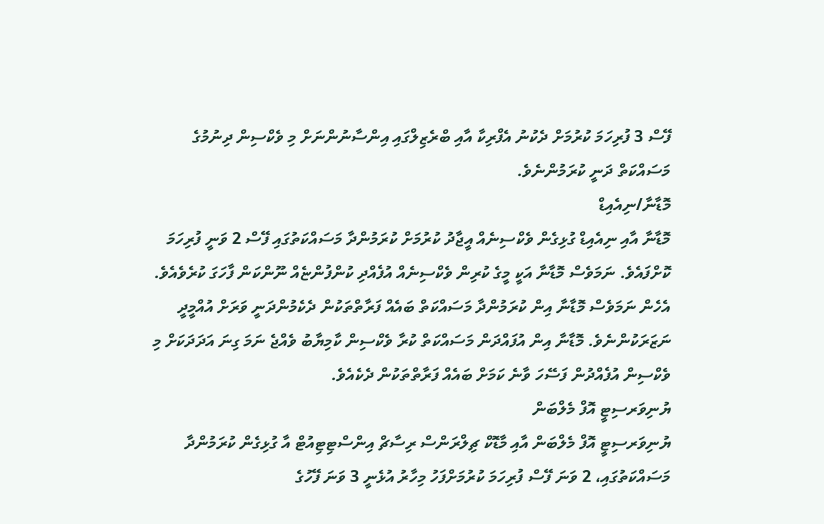ފޭސް 3 ފުރިހަމަ ކުރުމަށް ދެކުނު އެފްރިކާ އާއި ބްރެޒިލްގައި އިންސާނުންނަށް މި ވެކްސިން ދިނުމުގެ މަސައްކަތް ދަނީ ކުރަމުންނެވެ.
މޮޑާނާ/ނިއެއިޑް
މޮޑާނާ އާއި ނިއެއިޑް ގުޅިގެން ވެކްސިނެއް އީޖާދު ކުރުމަށް ކުރަމުންދާ މަސައްކަތުގައި ފޭސް 2 ވަނީ ފުރިހަމަ ކޮށްފައެވެ. ނަމަވެސް މޮޑާނާ އަކީ މީގެ ކުރިން ވެކްސިނެއް އުފެއްދި ކުންފުންޏެއް ނޫންކަން ފާހަގަ ކުރެވެއެވެ. އެހެން ނަމަވެސް މޮޑާނާ އިން ކުރަމުންދާ މަސައްކަތް ބައެއް ފަރާތްތަކުން ދެކެމުންދަނީ ވަރަށް އުއްމީދީ ނަޒަރަކުންނެވެ. މޮޑާނާ އިން އުފައްދަން މަސައްކަތް ކުރާ ވެކްސިން ކާމިޔާބު ވެއްޖެ ނަމަ ގިނަ އަދަދަކަށް މި ވެކްސިން އުފެއްދުން ފަސޭހަ ވާނެ ކަމަށް ބައެއް ފަރާތްތަކުން ދެކެއެވެ.
ޔުނިވަރސިޓީ އޮފް މެލްބަން
ޔުނިވަރސިޓީ އޮފް މެލްބަން އާއި މާޑޮކް ޗިލްރަންސް ރިސާޗް އިންސްޓިޓިއުޓް އާ ގުޅިގެން ކުރަމުންދާ މަސައްކަތުގައި، 2 ވަނަ ފޭސް ފުރިހަމަ ކުރުމަށްފަހު މިހާރު އުޅެނީ 3 ވަނަ ފޭހުގެ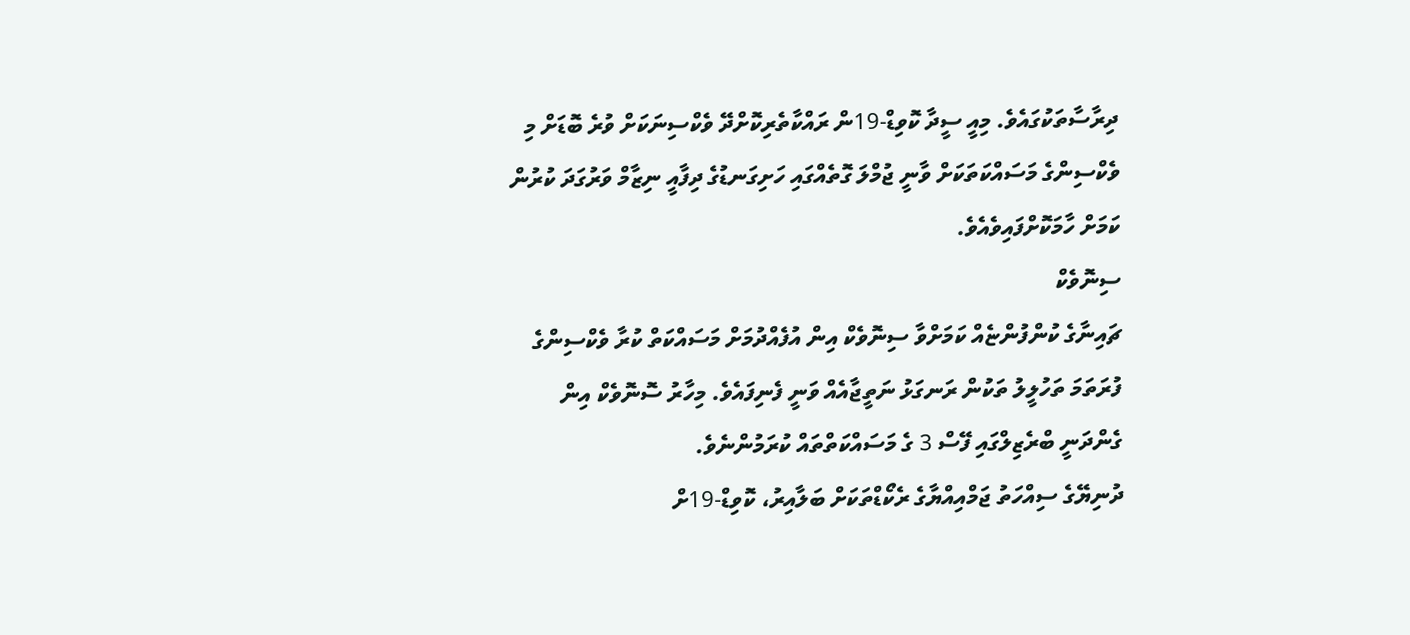ދިރާސާތަކުގައެވެ. މިއީ ސީދާ ކޮވިޑް-19ން ރައްކާތެރިކޮށްދޭ ވެކްސިނަކަށް ވުރެ ބޮޑަށް މި ވެކްސިންގެ މަސައްކަތަކަށް ވާނީ ޖުމްލަ ގޮތެއްގައި ހަށިގަނޑުގެ ދިފާއީ ނިޒާމް ވަރުގަދަ ކުރުން ކަމަށް ހާމަކޮށްފައިވެއެވެ.
ސިނޮވެކް
ޗައިނާގެ ކުންފުންޏެއް ކަމަށްވާ ސިނޮވެކް އިން އުފެއްދުމަށް މަސައްކަތް ކުރާ ވެކްސިންގެ ފުރަތަމަ ތަހުލީލު ތަކުން ރަނގަޅު ނަތީޖާއެއް ވަނީ ފެނިފައެވެ. މިހާރު ސޮނޮވެކް އިން ގެންދަނީ ބްރެޒިލްގައި ފޭސް 3 ގެ މަސައްކަތްތައް ކުރަމުންނެވެ.
ދުނިޔޭގެ ސިއްހަތު ޖަމްއިއްޔާގެ ރެކޯޑްތަކަށް ބަލާއިރު، ކޮވިޑް-19ށް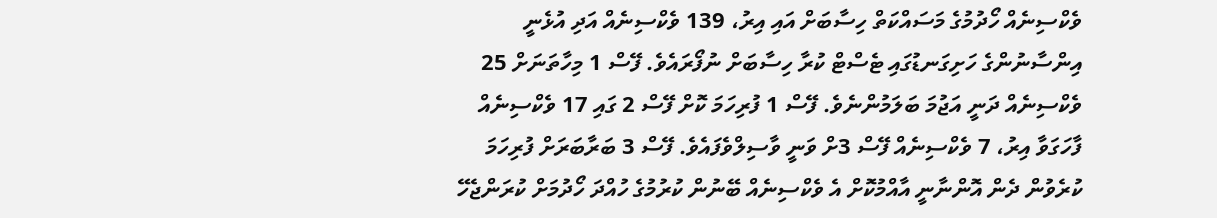ވެކްސިނެއް ހޯދުމުގެ މަސައްކަތް ހިސާބަށް އައި އިރު، 139 ވެކްސިނެއް އަދި އުޅެނީ އިންސާނުންގެ ހަށިގަނޑުގައި ޓެސްޓް ކުރާ ހިސާބަށް ނުފޯރައެވެ. ފޭސް 1 މިހާތަނަށް 25 ވެކްސިނެއް ދަނީ އަޖުމަ ބަލަމުންނެވެ. ފޭސް 1 ފުރިހަމަ ކޮށް ފޭސް 2 ގައި 17 ވެކްސިނެއް ފާހަގަވާ އިރު، 7 ވެކްސިނެއް ފޭސް 3ށް ވަނީ ވާސިލްވެފައެވެ. ފޭސް 3 ބަރާބަރަށް ފުރިހަމަ ކުރެވުން ދެން އޮންނާނީ އާއްމުކޮށް އެ ވެކްސިނެއް ބޭނުން ކުރުމުގެ ހުއްދަ ހޯދުމަށް ކުރަންޖެހޭ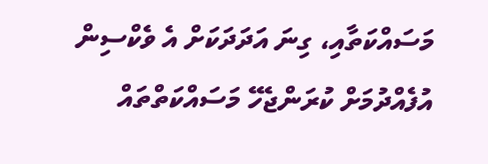މަސައްކަތާއި، ގިނަ އަދަދަކަށް އެ ވެކްސިން އުފެއްދުމަށް ކުރަންޖެހޭ މަސައްކަތްތައް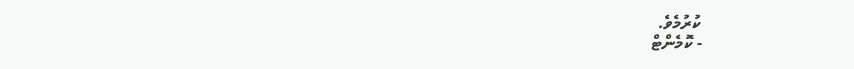ކުރުމެވެ.
- ކޮމެންޓް